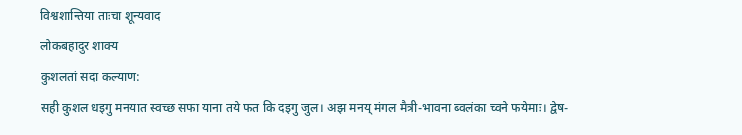विश्वशान्तिया ताःचा शून्यवाद
लोकबहादुर शाक्य
कुशलतां सदा कल्याण:
सही कुशल धइगु मनयात स्वच्छ सफा याना तये फत कि दइगु जुल। अझ मनय् मंगल मैत्री-भावना ब्वलंका च्वने फयेमाः। द्वेष-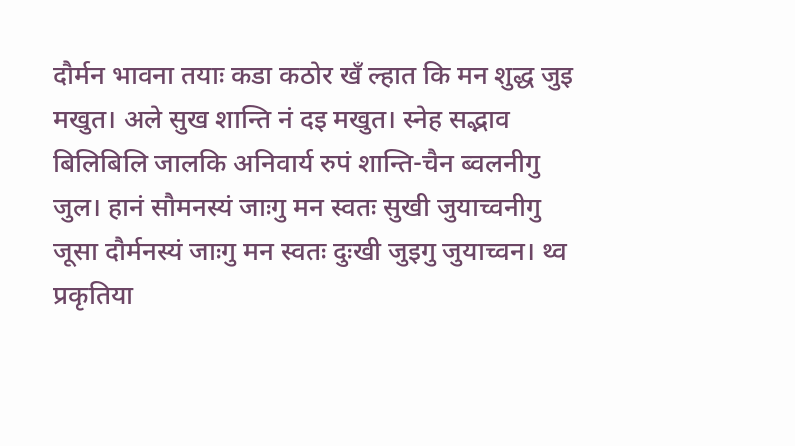दौर्मन भावना तयाः कडा कठोर खँ ल्हात कि मन शुद्ध जुइ मखुत। अले सुख शान्ति नं दइ मखुत। स्नेह सद्भाव बिलिबिलि जालकि अनिवार्य रुपं शान्ति-चैन ब्वलनीगु जुल। हानं सौमनस्यं जाःगु मन स्वतः सुखी जुयाच्वनीगु जूसा दौर्मनस्यं जाःगु मन स्वतः दुःखी जुइगु जुयाच्वन। थ्व प्रकृतिया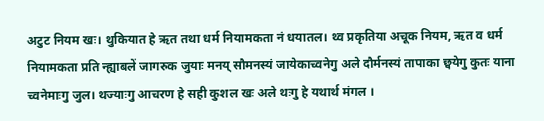अटुट नियम खः। थुकियात हे ऋत तथा धर्म नियामकता नं धयातल। थ्व प्रकृतिया अचूक नियम, ऋत व धर्म नियामकता प्रति न्ह्याबलें जागरुक जुयाः मनय् सौमनस्यं जायेकाच्वनेगु अले दौर्मनस्यं तापाका छ्वयेगु कुतः याना च्वनेमाःगु जुल। थज्याःगु आचरण हे सही कुशल खः अले थःगु हे यथार्थ मंगल ।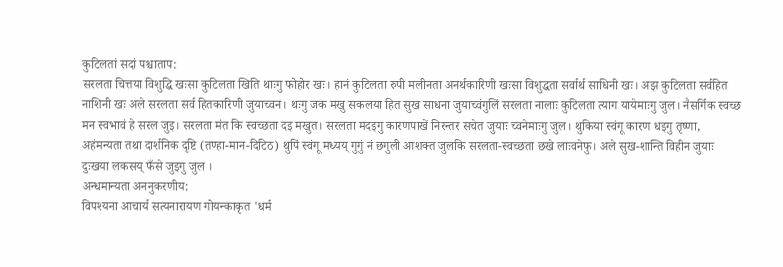कुटिलतां सदां पश्चाताप:
सरलता चित्तया विशुद्धि खःसा कुटिलता खिति थाःगु फोहोर खः। हानं कुटिलता रुपी मलीनता अनर्थकारिणी खःसा विशुद्धता सर्वार्थ साधिनी खः। अझ कुटिलता सर्वहित नाशिनी खः अले सरलता सर्व हितकारिणी जुयाच्वन। थःगु जक मखु सकलया हित सुख साधना जुयाच्वंगुलिं सरलता नालाः कुटिलता त्याग यायेमाःगु जुल। नैसर्गिक स्वच्छ मन स्वभावं हे सरल जुइ। सरलता मंत कि स्वच्छता दइ मखुत। सरलता मदइगु कारणपाखें निरन्तर सचेत जुयाः च्वनेमाःगु जुल। थुकिया स्वंगू कारण धइगु तृष्णा, अहंमन्यता तथा दार्शनिक दृष्टि (तण्हा-मान-दिटिठ) थुपिं स्वंगू मध्यय् गुगुं नं छगुली आशक्त जुलकि सरलता-स्वच्छता छखे लाःवनेफु। अले सुख-शान्ति विहीन जुयाः दुःखया लकसय् फँसे जुइगु जुल ।
अन्धमान्यता अननुकरणीय:
विपश्यना आचार्य सत्यनारायण गोयन्काकृत 'धर्म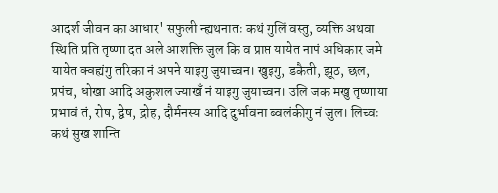आदर्श जीवन का आधार' सफुली न्ह्यथनातः कथं गुलिं वस्तु, व्यक्ति अथवा स्थिति प्रति तृष्णा दत अले आशक्ति जुल कि व प्राप्त यायेत नापं अधिकार जमे यायेत क्वह्यंगु तरिका नं अपने याइगु जुयाच्वन। खुइगु, डकैती, झूठ, छल, प्रपंच, धोखा आदि अकुशल ज्याखँ नं याइगु जुयाच्वन। उलि जक मखु तृष्णाया प्रभावं तं, रोष, द्वेष, द्रोह, दौर्मनस्य आदि दुर्भावना ब्वलंकीगु नं जुल। लिच्वः कथं सुख शान्ति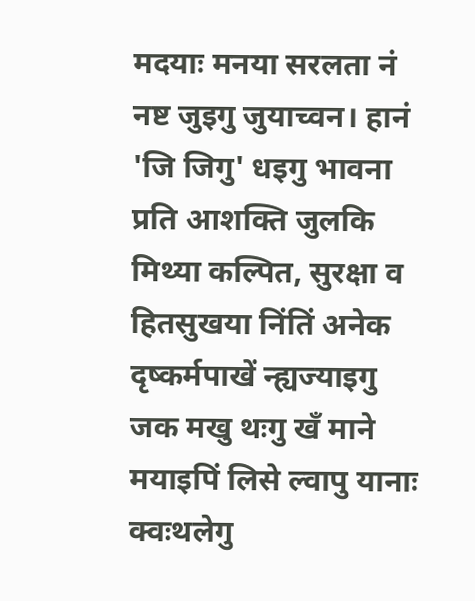मदयाः मनया सरलता नं नष्ट जुइगु जुयाच्वन। हानं 'जि जिगु' धइगु भावना प्रति आशक्ति जुलकि मिथ्या कल्पित, सुरक्षा व हितसुखया निंतिं अनेक दृष्कर्मपाखें न्ह्यज्याइगु जक मखु थःगु खँ माने मयाइपिं लिसे ल्वापु यानाः क्वःथलेगु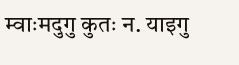म्वाःमदुगु कुतः न. याइगु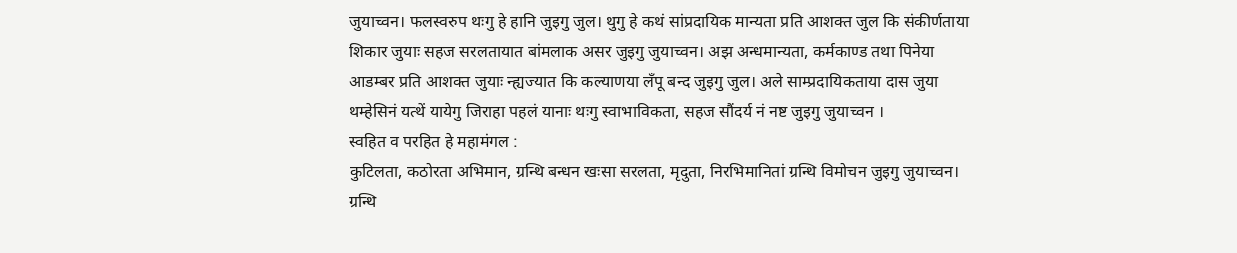जुयाच्वन। फलस्वरुप थःगु हे हानि जुइगु जुल। थुगु हे कथं सांप्रदायिक मान्यता प्रति आशक्त जुल कि संकीर्णताया शिकार जुयाः सहज सरलतायात बांमलाक असर जुइगु जुयाच्वन। अझ अन्धमान्यता, कर्मकाण्ड तथा पिनेया आडम्बर प्रति आशक्त जुयाः न्ह्यज्यात कि कल्याणया लँपू बन्द जुइगु जुल। अले साम्प्रदायिकताया दास जुया थम्हेसिनं यत्थें यायेगु जिराहा पहलं यानाः थःगु स्वाभाविकता, सहज सौंदर्य नं नष्ट जुइगु जुयाच्वन ।
स्वहित व परहित हे महामंगल :
कुटिलता, कठोरता अभिमान, ग्रन्थि बन्धन खःसा सरलता, मृदुता, निरभिमानितां ग्रन्थि विमोचन जुइगु जुयाच्वन। ग्रन्थि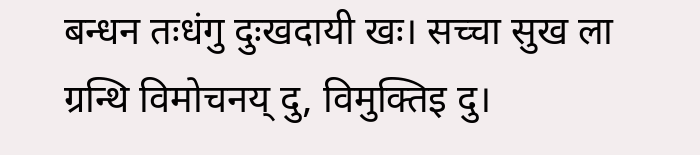बन्धन तःधंगु दुःखदायी खः। सच्चा सुख ला ग्रन्थि विमोचनय् दु, विमुक्तिइ दु।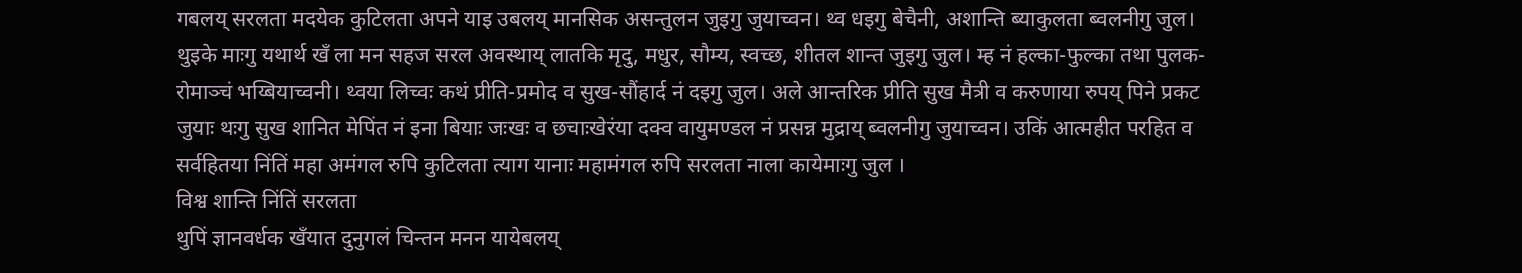गबलय् सरलता मदयेक कुटिलता अपने याइ उबलय् मानसिक असन्तुलन जुइगु जुयाच्वन। थ्व धइगु बेचैनी, अशान्ति ब्याकुलता ब्वलनीगु जुल। थुइके माःगु यथार्थ खँ ला मन सहज सरल अवस्थाय् लातकि मृदु, मधुर, सौम्य, स्वच्छ, शीतल शान्त जुइगु जुल। म्ह नं हल्का-फुल्का तथा पुलक-रोमाञ्चं भय्बियाच्वनी। थ्वया लिच्वः कथं प्रीति-प्रमोद व सुख-सौंहार्द नं दइगु जुल। अले आन्तरिक प्रीति सुख मैत्री व करुणाया रुपय् पिने प्रकट जुयाः थःगु सुख शानित मेपिंत नं इना बियाः जःखः व छचाःखेरंया दक्व वायुमण्डल नं प्रसन्न मुद्राय् ब्वलनीगु जुयाच्वन। उकिं आत्महीत परहित व सर्वहितया निंतिं महा अमंगल रुपि कुटिलता त्याग यानाः महामंगल रुपि सरलता नाला कायेमाःगु जुल ।
विश्व शान्ति निंतिं सरलता
थुपिं ज्ञानवर्धक खँयात दुनुगलं चिन्तन मनन यायेबलय्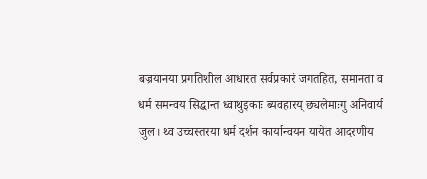बज्रयानया प्रगतिशील आधारत सर्वप्रकारं जगतहित, समानता व धर्म समन्वय सिद्धान्त ध्वाथुइकाः ब्यवहारय् छ्यलेमाःगु अनिवार्य जुल। थ्व उच्चस्तरया धर्म दर्शन कार्यान्वयन यायेत आदरणीय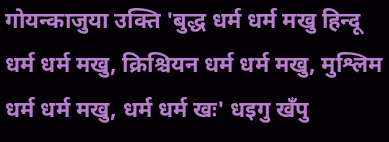गोयन्काजुया उक्ति 'बुद्ध धर्म धर्म मखु हिन्दू धर्म धर्म मखु, क्रिश्चियन धर्म धर्म मखु, मुश्लिम धर्म धर्म मखु, धर्म धर्म खः' धइगु खँपु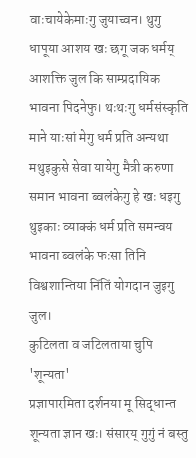वाःचायेकेमाःगु जुयाच्वन। थुगु धापूया आशय खः छगू जक धर्मय् आशक्ति जुल कि साम्प्रदायिक भावना पिदनेफु। थःथःगु धर्मसंस्कृति माने याःसां मेगु धर्म प्रति अन्यथा मथुइकुसे सेवा यायेगु मैत्री करुणा समान भावना ब्वलंकेगु हे खः धइगु थुइकाः व्याक्कं धर्म प्रति समन्वय भावना ब्वलंके फःसा तिनि विश्वशान्तिया निंतिं योगदान जुइगु जुल।
कुटिलता व जटिलताया चुपि 'शून्यता'
प्रज्ञापारमिता दर्शनया मू सिद्धान्त शून्यता ज्ञान खः। संसारय् गुगुं नं बस्तु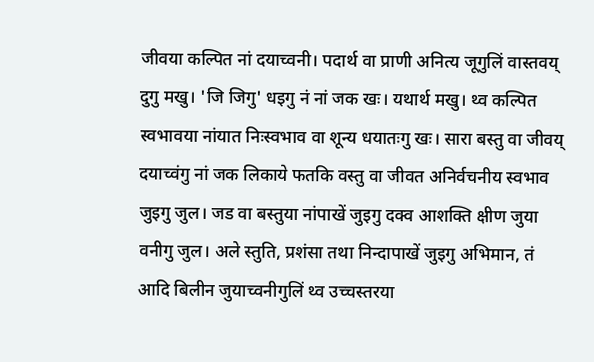जीवया कल्पित नां दयाच्वनी। पदार्थ वा प्राणी अनित्य जूगुलिं वास्तवय् दुगु मखु। 'जि जिगु' धइगु नं नां जक खः। यथार्थ मखु। थ्व कल्पित स्वभावया नांयात निःस्वभाव वा शून्य धयातःगु खः। सारा बस्तु वा जीवय् दयाच्वंगु नां जक लिकाये फतकि वस्तु वा जीवत अनिर्वचनीय स्वभाव जुइगु जुल। जड वा बस्तुया नांपाखें जुइगु दक्व आशक्ति क्षीण जुया वनीगु जुल। अले स्तुति, प्रशंसा तथा निन्दापाखें जुइगु अभिमान, तं आदि बिलीन जुयाच्वनीगुलिं थ्व उच्चस्तरया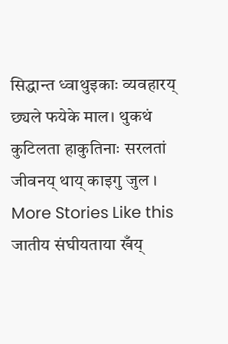सिद्धान्त ध्वाथुइकाः व्यवहारय् छ्यले फयेके माल। थुकथं कुटिलता हाकुतिनाः सरलतां जीवनय् थाय् काइगु जुल ।
More Stories Like this
जातीय संघीयताया खँय्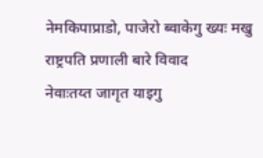नेमकिपाप्राडो, पाजेरो ब्वाकेगु ख्यः मखु
राष्ट्रपति प्रणाली बारे विवाद
नेवाःतय्त जागृत याइगु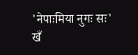'नेपाःमिया नुगः सः'
खँ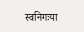स्वनिगःया